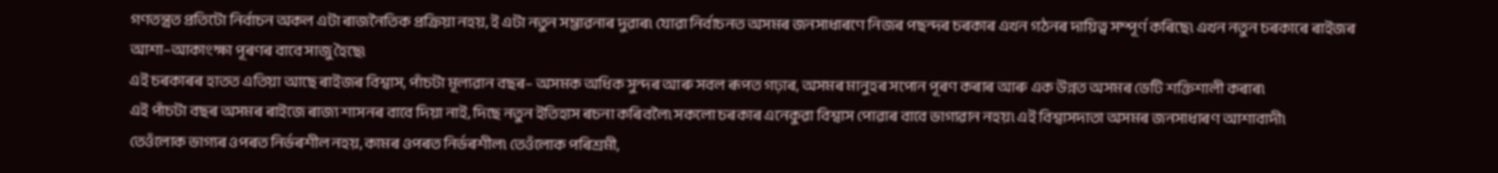গণতন্ত্রত প্রতিটো নির্বাচন অকল এটা ৰাজনৈতিক প্রক্রিয়া নহয়, ই এটা নতুন সম্ভাৱনাৰ দুৱাৰ৷ যোৱা নির্বাচনত অসমৰ জনসাধাৰণে নিজৰ পছন্দৰ চৰকাৰ এখন গঠনৰ দায়িত্ব সম্পূর্ণ কৰিছে৷ এখন নতুন চৰকাৰে ৰাইজৰ আশা–আকাংক্ষা পূৰণৰ বাবে সাজু হৈছে৷
এই চৰকাৰৰ হাতত এতিয়া আছে ৰাইজৰ বিশ্বাস, পাঁচটা মূল্যৱান বছৰ– অসমক অধিক সুন্দৰ আৰু সবল ৰূপত গঢ়াৰ, অসমৰ মানুহৰ সপোন পূৰণ কৰাৰ আৰু এক উন্নত অসমৰ ভেটি শক্তিশালী কৰাৰ৷
এই পাঁচটা বছৰ অসমৰ ৰাইজে ৰাজ্য শাসনৰ বাবে দিয়া নাই, দিছে নতুন ইতিহাস ৰচনা কৰিবলৈ৷ সকলো চৰকাৰ এনেকুৱা বিশ্বাস পোৱাৰ বাবে ভাগ্যৱান নহয়৷ এই বিশ্বাসদাতা অসমৰ জনসাধাৰণ আশাবাদী৷
তেওঁলোক ভাগ্যৰ ওপৰত নির্ভৰশীল নহয়, কামৰ ওপৰত নির্ভৰশীল৷ তেওঁলোক পৰিশ্রমী,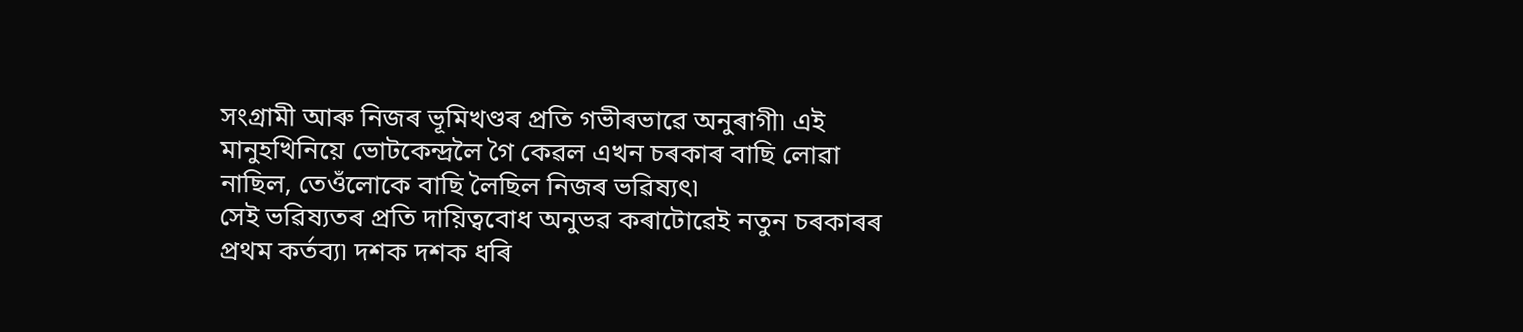সংগ্রামী আৰু নিজৰ ভূমিখণ্ডৰ প্রতি গভীৰভাৱে অনুৰাগী৷ এই মানুহখিনিয়ে ভোটকেন্দ্রলৈ গৈ কেৱল এখন চৰকাৰ বাছি লোৱা নাছিল, তেওঁলোকে বাছি লৈছিল নিজৰ ভৱিষ্যৎ৷
সেই ভৱিষ্যতৰ প্রতি দায়িত্ববোধ অনুভৱ কৰাটোৱেই নতুন চৰকাৰৰ প্রথম কর্তব্য৷ দশক দশক ধৰি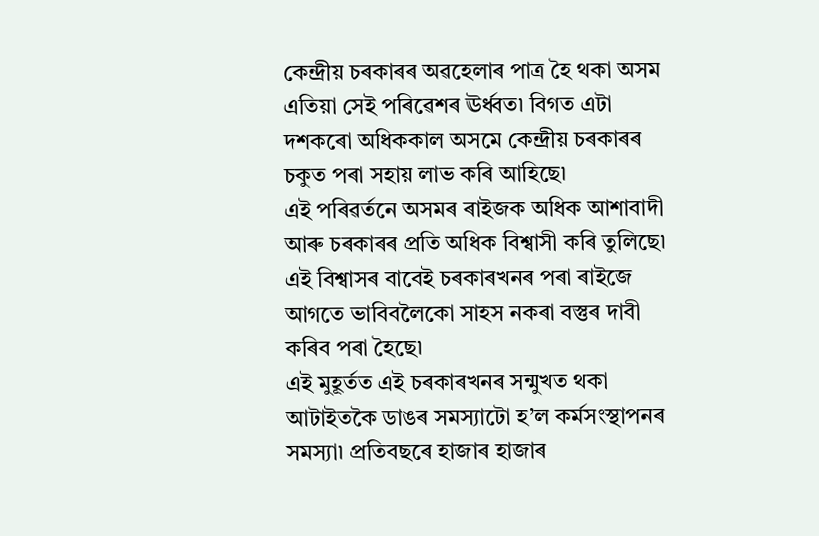কেন্দ্রীয় চৰকাৰৰ অৱহেলাৰ পাত্র হৈ থকা অসম এতিয়া সেই পৰিৱেশৰ ঊর্ধ্বত৷ বিগত এটা দশকৰো অধিককাল অসমে কেন্দ্রীয় চৰকাৰৰ চকুত পৰা সহায় লাভ কৰি আহিছে৷
এই পৰিৱর্তনে অসমৰ ৰাইজক অধিক আশাবাদী আৰু চৰকাৰৰ প্রতি অধিক বিশ্বাসী কৰি তুলিছে৷ এই বিশ্বাসৰ বাবেই চৰকাৰখনৰ পৰা ৰাইজে আগতে ভাবিবলৈকো সাহস নকৰা বস্তুৰ দাবী কৰিব পৰা হৈছে৷
এই মুহূর্তত এই চৰকাৰখনৰ সন্মুখত থকা আটাইতকৈ ডাঙৰ সমস্যাটো হ’ল কর্মসংস্থাপনৰ সমস্যা৷ প্রতিবছৰে হাজাৰ হাজাৰ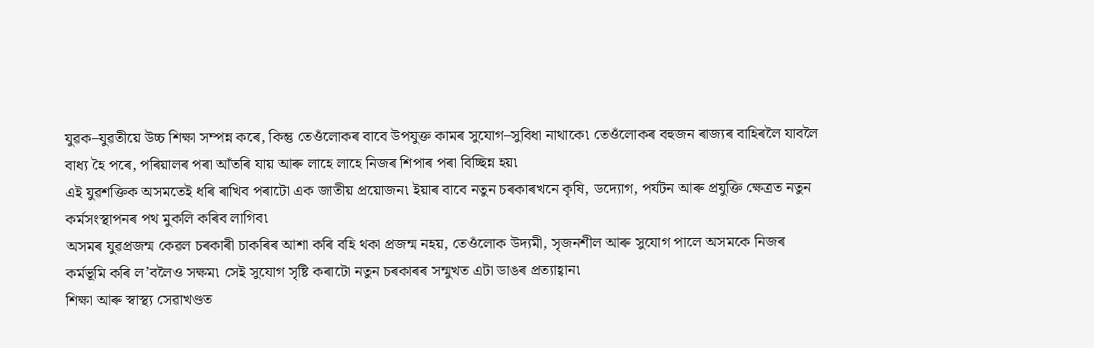যুৱক–যুৱতীয়ে উচ্চ শিক্ষা সম্পন্ন কৰে, কিন্তু তেওঁলোকৰ বাবে উপযুক্ত কামৰ সুযোগ–সুবিধা নাথাকে৷ তেওঁলোকৰ বহুজন ৰাজ্যৰ বাহিৰলৈ যাবলৈ বাধ্য হৈ পৰে, পৰিয়ালৰ পৰা আঁতৰি যায় আৰু লাহে লাহে নিজৰ শিপাৰ পৰা বিচ্ছিন্ন হয়৷
এই যুৱশক্তিক অসমতেই ধৰি ৰাখিব পৰাটো এক জাতীয় প্রয়োজন৷ ইয়াৰ বাবে নতুন চৰকাৰখনে কৃষি, ডদ্যোগ, পর্যটন আৰু প্রযুক্তি ক্ষেত্রত নতুন কর্মসংস্থাপনৰ পথ মুকলি কৰিব লাগিব৷
অসমৰ যুৱপ্রজন্ম কেৱল চৰকাৰী চাকৰিৰ আশা কৰি বহি থকা প্রজন্ম নহয়, তেওঁলোক উদ্যমী, সৃজনশীল আৰু সুযোগ পালে অসমকে নিজৰ কর্মভূমি কৰি ল’বলৈও সক্ষম৷ সেই সুযোগ সৃষ্টি কৰাটো নতুন চৰকাৰৰ সন্মুখত এটা ডাঙৰ প্রত্যাহ্বান৷
শিক্ষা আৰু স্বাস্থ্য সেৱাখণ্ডত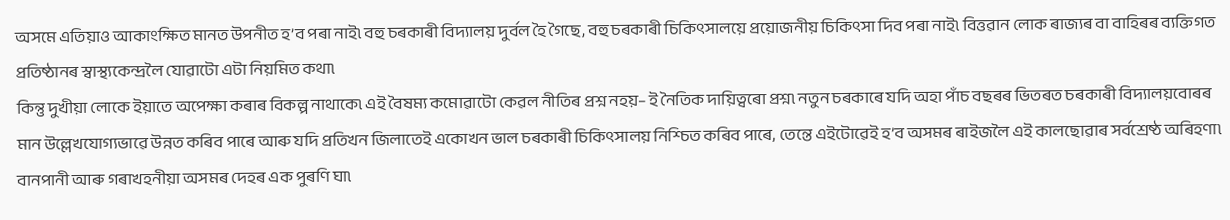অসমে এতিয়াও আকাংক্ষিত মানত উপনীত হ’ব পৰা নাই৷ বহু চৰকাৰী বিদ্যালয় দুর্বল হৈ গৈছে, বহু চৰকাৰী চিকিৎসালয়ে প্রয়োজনীয় চিকিৎসা দিব পৰা নাই৷ বিত্তৱান লোক ৰাজ্যৰ বা বাহিৰৰ ব্যক্তিগত প্রতিষ্ঠানৰ স্বাস্থ্যকেন্দ্রলৈ যোৱাটো এটা নিয়মিত কথা৷
কিন্তু দুখীয়া লোকে ইয়াতে অপেক্ষা কৰাৰ বিকল্প নাথাকে৷ এই বৈষম্য কমোৱাটো কেৱল নীতিৰ প্রশ্ন নহয়– ই নৈতিক দায়িত্বৰো প্রশ্ন৷ নতুন চৰকাৰে যদি অহা পাঁচ বছৰৰ ভিতৰত চৰকাৰী বিদ্যালয়বোৰৰ মান উল্লেখযোগ্যভাৱে উন্নত কৰিব পাৰে আৰু যদি প্রতিখন জিলাতেই একোখন ভাল চৰকাৰী চিকিৎসালয় নিশ্চিত কৰিব পাৰে, তেন্তে এইটোৱেই হ’ব অসমৰ ৰাইজলৈ এই কালছোৱাৰ সর্বশ্রেষ্ঠ অৰিহণা৷
বানপানী আৰু গৰাখহনীয়া অসমৰ দেহৰ এক পুৰণি ঘা৷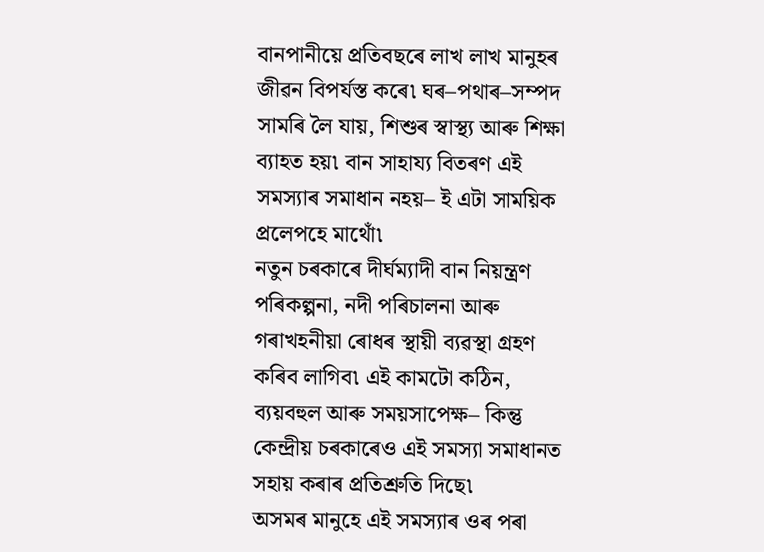বানপানীয়ে প্রতিবছৰে লাখ লাখ মানুহৰ জীৱন বিপর্যস্ত কৰে৷ ঘৰ–পথাৰ–সম্পদ সামৰি লৈ যায়, শিশুৰ স্বাস্থ্য আৰু শিক্ষা ব্যাহত হয়৷ বান সাহায্য বিতৰণ এই সমস্যাৰ সমাধান নহয়– ই এটা সাময়িক প্রলেপহে মাথোঁ৷
নতুন চৰকাৰে দীর্ঘম্যাদী বান নিয়ন্ত্রণ পৰিকল্পনা, নদী পৰিচালনা আৰু গৰাখহনীয়া ৰোধৰ স্থায়ী ব্যৱস্থা গ্রহণ কৰিব লাগিব৷ এই কামটো কঠিন, ব্যয়বহুল আৰু সময়সাপেক্ষ– কিন্তু কেন্দ্রীয় চৰকাৰেও এই সমস্যা সমাধানত সহায় কৰাৰ প্রতিশ্রুতি দিছে৷
অসমৰ মানুহে এই সমস্যাৰ ওৰ পৰা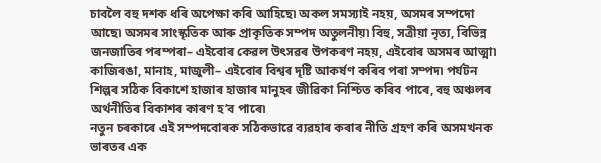চাবলৈ বহু দশক ধৰি অপেক্ষা কৰি আহিছে৷ অকল সমস্যাই নহয়, অসমৰ সম্পদো আছে৷ অসমৰ সাংস্কৃতিক আৰু প্রাকৃতিক সম্পদ অতুলনীয়৷ বিহু, সত্রীয়া নৃত্য, বিভিন্ন জনজাতিৰ পৰম্পৰা– এইবোৰ কেৱল উৎসৱৰ উপকৰণ নহয়, এইবোৰ অসমৰ আত্মা৷
কাজিৰঙা, মানাহ, মাজুলী– এইবোৰ বিশ্বৰ দৃষ্টি আকর্ষণ কৰিব পৰা সম্পদ৷ পর্যটন শিল্পৰ সঠিক বিকাশে হাজাৰ হাজাৰ মানুহৰ জীৱিকা নিশ্চিত কৰিব পাৰে, বহু অঞ্চলৰ অর্থনীতিৰ বিকাশৰ কাৰণ হ’ব পাৰে৷
নতুন চৰকাৰে এই সম্পদবোৰক সঠিকভাৱে ব্যৱহাৰ কৰাৰ নীতি গ্রহণ কৰি অসমখনক ভাৰতৰ এক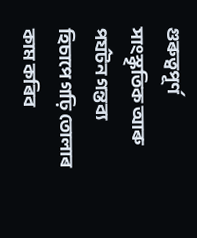গুৰুত্বপূর্ণ সাংস্কৃতিক আৰু পর্যটন গন্তব্য হিচাপে গঢ়ি তোলাৰ কাম কৰিব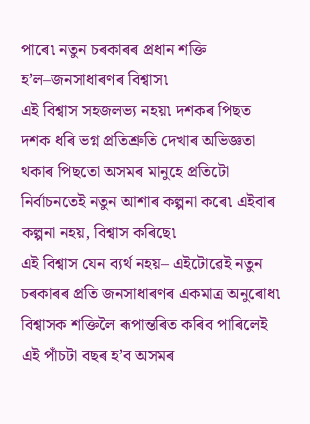পাৰে৷ নতুন চৰকাৰৰ প্রধান শক্তি হ’ল–জনসাধাৰণৰ বিশ্বাস৷
এই বিশ্বাস সহজলভ্য নহয়৷ দশকৰ পিছত দশক ধৰি ভগ্ন প্রতিশ্রুতি দেখাৰ অভিজ্ঞতা থকাৰ পিছতো অসমৰ মানুহে প্রতিটো নির্বাচনতেই নতুন আশাৰ কল্পনা কৰে৷ এইবাৰ কল্পনা নহয়, বিশ্বাস কৰিছে৷
এই বিশ্বাস যেন ব্যর্থ নহয়– এইটোৱেই নতুন চৰকাৰৰ প্রতি জনসাধাৰণৰ একমাত্র অনুৰোধ৷ বিশ্বাসক শক্তিলৈ ৰূপান্তৰিত কৰিব পাৰিলেই এই পাঁচটা বছৰ হ’ব অসমৰ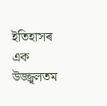ইতিহাসৰ এক উজ্জ্বলতম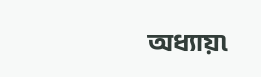অধ্যায়৷